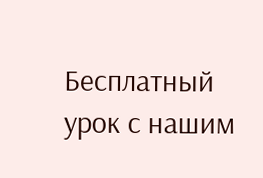Бесплатный урок с нашим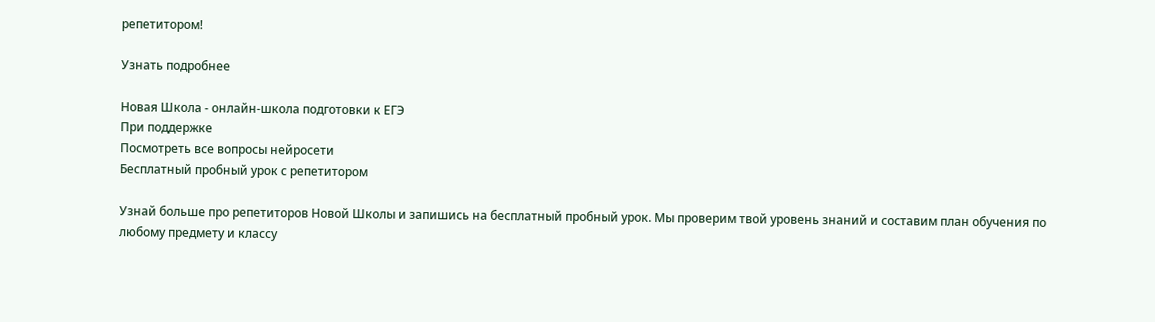репетитором!

Узнать подробнее

Новая Школа - онлайн-школа подготовки к ЕГЭ
При поддержке
Посмотреть все вопросы нейросети
Бесплатный пробный урок с репетитором

Узнай больше про репетиторов Новой Школы и запишись на бесплатный пробный урок. Мы проверим твой уровень знаний и составим план обучения по любому предмету и классу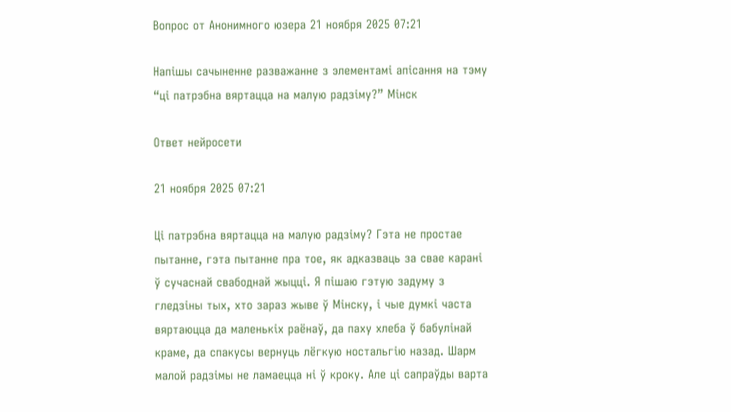Вопрос от Анонимного юзера 21 ноября 2025 07:21

Напішы сачыненне разважанне з элементамі апісання на тэму “ці патрэбна вяртацца на малую радзіму?” Мінск

Ответ нейросети

21 ноября 2025 07:21

Ці патрэбна вяртацца на малую радзіму? Гэта не простае пытанне, гэта пытанне пра тое, як адказваць за свае карані ў сучаснай свабоднай жыцці. Я пішаю гэтую задуму з гледзіны тых, хто зараз жыве ў Мінску, і чые думкі часта вяртаюцца да маленькіх раёнаў, да паху хлеба ў бабулінай краме, да спакусы вернуць лёгкую ностальгію назад. Шарм малой радзімы не ламаецца ні ў кроку. Але ці сапраўды варта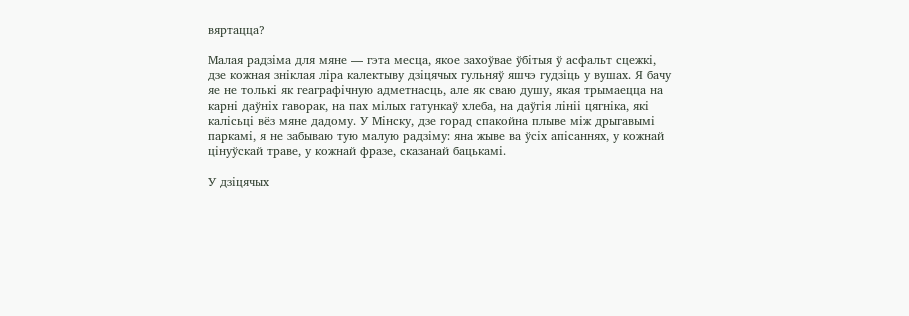вяртацца?

Малая радзіма для мяне — гэта месца, якое захоўвае ўбітыя ў асфальт сцежкі, дзе кожная зніклая ліра калектыву дзіцячых гульняў яшчэ гудзіць у вушах. Я бачу яе не толькі як геаграфічную адметнасць, але як сваю душу, якая трымаецца на карнi даўніх гаворак, на пах мілых гатункаў хлеба, на даўгія лініі цягніка, які калісьці вёз мяне дадому. У Мінску, дзе горад спакойна плыве між дрыгавымі паркамі, я не забываю тую малую радзіму: яна жыве ва ўсіх апісаннях, у кожнай цінуўскай траве, у кожнай фразе, сказанай бацькамі.

У дзіцячых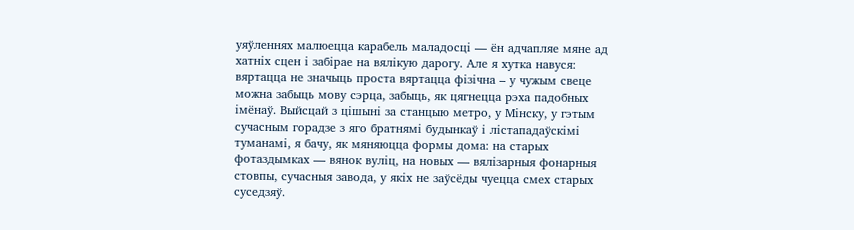уяўленнях малюецца карабель маладосці — ён адчапляе мяне ад хатніх сцен і забірае на вялікую дарогу. Але я хутка навуся: вяртацца не значыць проста вяртацца фізічна – у чужым свеце можна забыць мову сэрца, забыць, як цягнецца рэха падобных імёнаў. Выйсцай з цішыні за станцыю метро, у Мінску, у гэтым сучасным горадзе з яго братнямі будынкаў і лістападаўскімі туманамі, я бачу, як мяняюцца формы дома: на старых фотаздымках — вянок вуліц, на новых — вялізарныя фонарныя стовпы, сучасныя завода, у якіх не заўсёды чуецца смех старых суседзяў.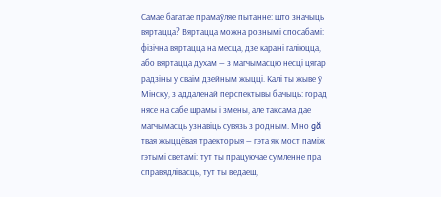Самае багатае прамаўляе пытанне: што значыць вяртацца? Вяртацца можна рознымі спосабамі: фізічна вяртацца на месца, дзе карані галіюцца, або вяртацца духам — з магчымасцю несці цягар радзіны у сваім дзейным жыцці. Калі ты жыве ў Мінску, з аддаленай перспектывы бачыць: горад нясе на сабе шрамы і змены, але таксама дае магчымасць узнавіць сувязь з родным. Мно gă твая жыццёвая траекторыя — гэта як мост паміж гэтымі светамі: тут ты працуючае сумленне пра справядлівасць, тут ты ведаеш,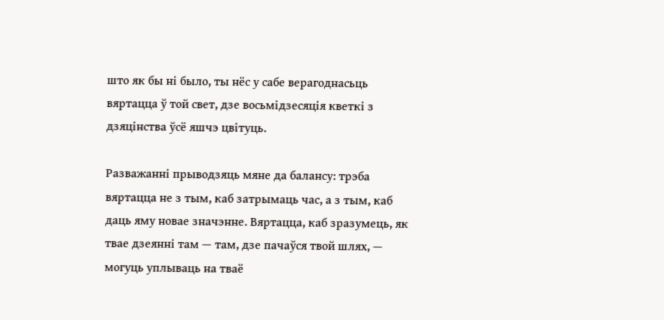што як бы ні было, ты нёс у сабе верагоднасьць вяртацца ў той свет, дзе восьмідзесяція кветкі з дзяцінства ўсё яшчэ цвітуць.

Разважанні прыводзяць мяне да балансу: трэба вяртацца не з тым, каб затрымаць час, а з тым, каб даць яму новае значэнне. Вяртацца, каб зразумець, як твае дзеянні там — там, дзе пачаўся твой шлях, — могуць уплываць на тваё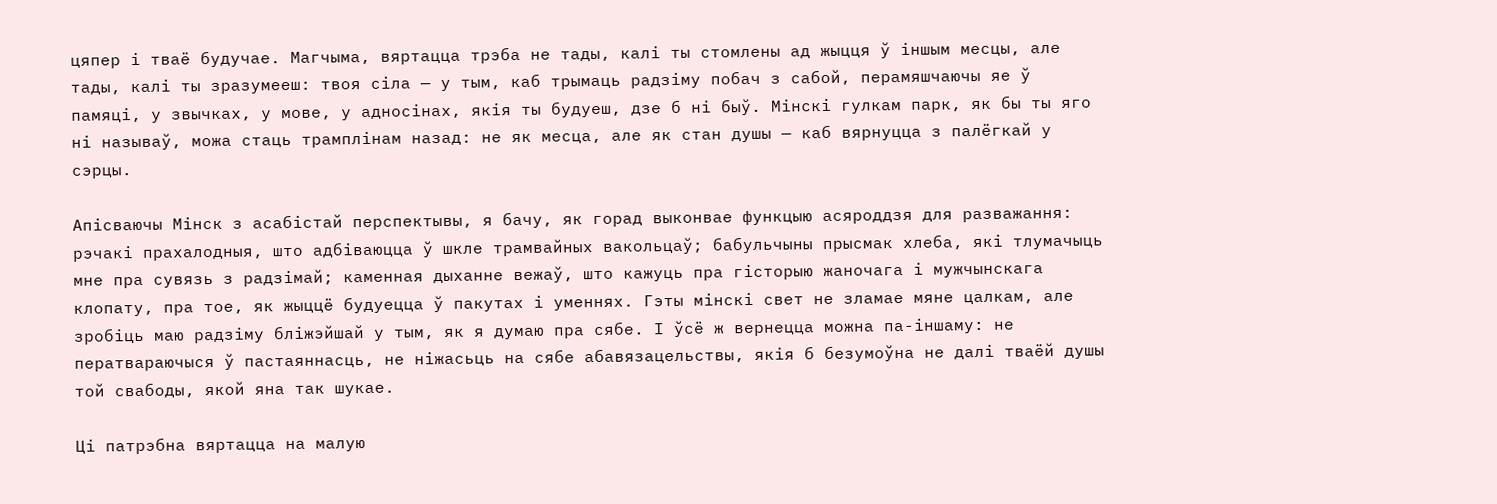цяпер і тваё будучае. Магчыма, вяртацца трэба не тады, калі ты стомлены ад жыцця ў іншым месцы, але тады, калі ты зразумееш: твоя сіла — у тым, каб трымаць радзіму побач з сабой, перамяшчаючы яе ў памяці, у звычках, у мове, у адносінах, якія ты будуеш, дзе б ні быў. Мінскі гулкам парк, як бы ты яго ні называў, можа стаць трамплінам назад: не як месца, але як стан душы — каб вярнуцца з палёгкай у сэрцы.

Апісваючы Мінск з асабістай перспектывы, я бачу, як горад выконвае функцыю асяроддзя для разважання: рэчакі прахалодныя, што адбіваюцца ў шкле трамвайных вакольцаў; бабульчыны прысмак хлеба, які тлумачыць мне пра сувязь з радзімай; каменная дыханне вежаў, што кажуць пра гісторыю жаночага і мужчынскага клопату, пра тое, як жыццё будуецца ў пакутах і уменнях. Гэты мінскі свет не зламае мяне цалкам, але зробіць маю радзіму бліжэйшай у тым, як я думаю пра сябе. І ўсё ж вернецца можна па-іншаму: не ператвараючыся ў пастаяннасць, не ніжасьць на сябе абавязацельствы, якія б безумоўна не далі тваёй душы той свабоды, якой яна так шукае.

Ці патрэбна вяртацца на малую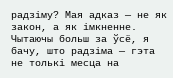радзіму? Мая адказ — не як закон, а як імкненне. Чытаючы больш за ўсё, я бачу, што радзіма — гэта не толькі месца на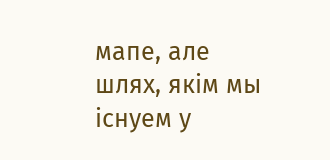мапе, але шлях, якім мы існуем у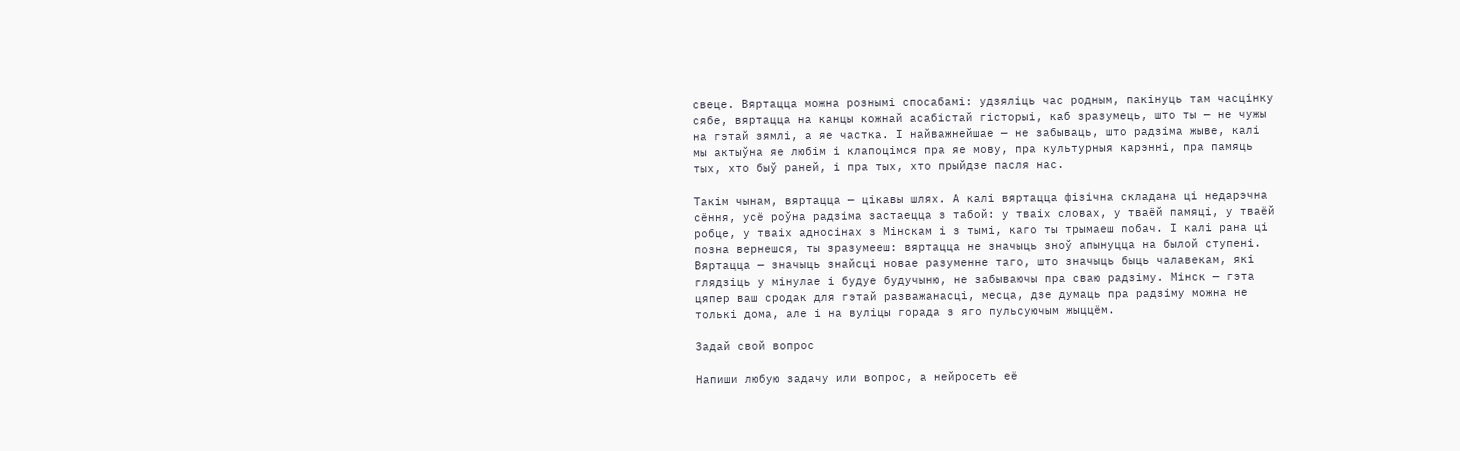свеце. Вяртацца можна рознымі спосабамі: удзяліць час родным, пакінуць там часцінку сябе, вяртацца на канцы кожнай асабістай гісторыі, каб зразумець, што ты — не чужы на гэтай зямлі, а яе частка. І найважнейшае — не забываць, што радзіма жыве, калі мы актыўна яе любім і клапоцімся пра яе мову, пра культурныя карэнні, пра памяць тых, хто быў раней, і пра тых, хто прыйдзе пасля нас.

Такім чынам, вяртацца — цікавы шлях. А калі вяртацца фізічна складана ці недарэчна сёння, усё роўна радзіма застаецца з табой: у тваіх словах, у тваёй памяці, у тваёй робце, у тваіх адносінах з Мінскам і з тымі, каго ты трымаеш побач. І калі рана ці позна вернешся, ты зразумееш: вяртацца не значыць зноў апынуцца на былой ступені. Вяртацца — значыць знайсці новае разуменне таго, што значыць быць чалавекам, які глядзіць у мінулае і будуе будучыню, не забываючы пра сваю радзіму. Мінск — гэта цяпер ваш сродак для гэтай разважанасці, месца, дзе думаць пра радзіму можна не толькі дома, але і на вуліцы горада з яго пульсуючым жыццём.

Задай свой вопрос

Напиши любую задачу или вопрос, а нейросеть её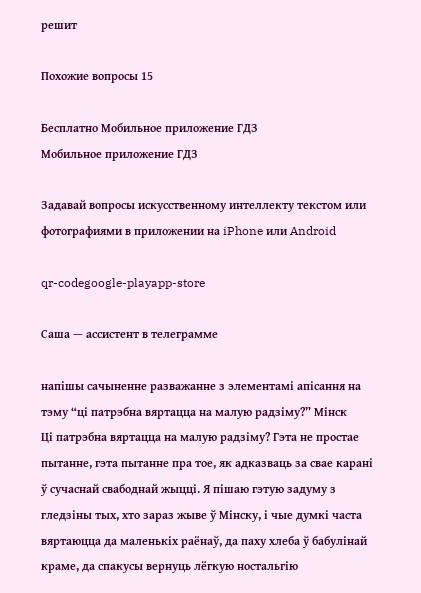решит

Похожие вопросы 15

Бесплатно Мобильное приложение ГДЗ
Мобильное приложение ГДЗ

Задавай вопросы искуcственному интеллекту текстом или фотографиями в приложении на iPhone или Android

qr-codegoogle-playapp-store

Саша — ассистент в телеграмме

напішы сачыненне разважанне з элементамі апісання на тэму “ці патрэбна вяртацца на малую радзіму?” Мінск
Ці патрэбна вяртацца на малую радзіму? Гэта не простае пытанне, гэта пытанне пра тое, як адказваць за свае карані ў сучаснай свабоднай жыцці. Я пішаю гэтую задуму з гледзіны тых, хто зараз жыве ў Мінску, і чые думкі часта вяртаюцца да маленькіх раёнаў, да паху хлеба ў бабулінай краме, да спакусы вернуць лёгкую ностальгію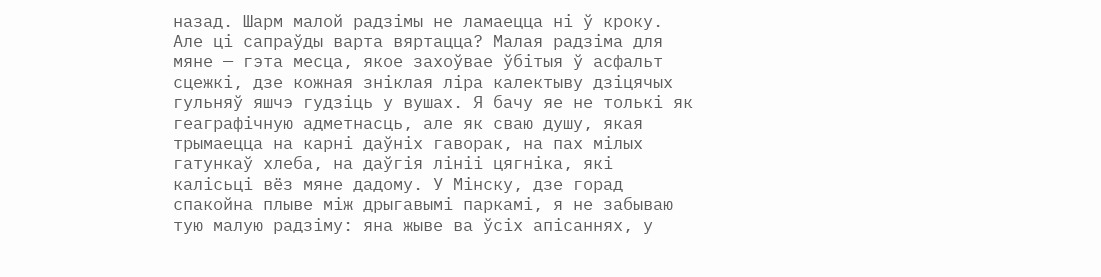назад. Шарм малой радзімы не ламаецца ні ў кроку. Але ці сапраўды варта вяртацца? Малая радзіма для мяне — гэта месца, якое захоўвае ўбітыя ў асфальт сцежкі, дзе кожная зніклая ліра калектыву дзіцячых гульняў яшчэ гудзіць у вушах. Я бачу яе не толькі як геаграфічную адметнасць, але як сваю душу, якая трымаецца на карнi даўніх гаворак, на пах мілых гатункаў хлеба, на даўгія лініі цягніка, які калісьці вёз мяне дадому. У Мінску, дзе горад спакойна плыве між дрыгавымі паркамі, я не забываю тую малую радзіму: яна жыве ва ўсіх апісаннях, у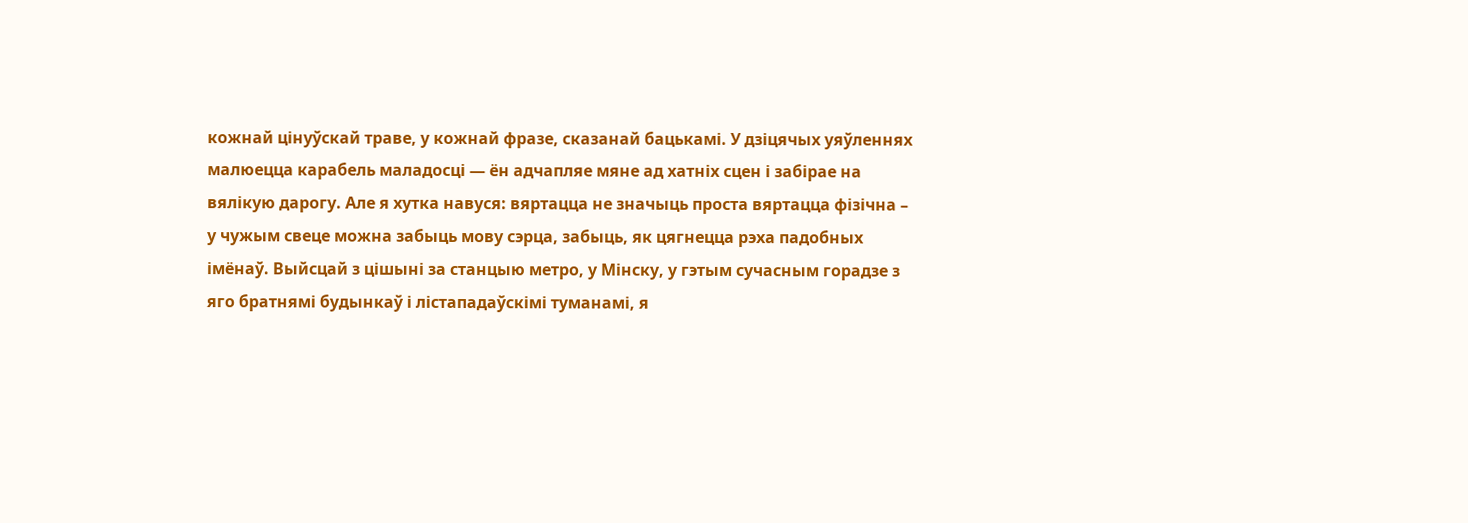кожнай цінуўскай траве, у кожнай фразе, сказанай бацькамі. У дзіцячых уяўленнях малюецца карабель маладосці — ён адчапляе мяне ад хатніх сцен і забірае на вялікую дарогу. Але я хутка навуся: вяртацца не значыць проста вяртацца фізічна – у чужым свеце можна забыць мову сэрца, забыць, як цягнецца рэха падобных імёнаў. Выйсцай з цішыні за станцыю метро, у Мінску, у гэтым сучасным горадзе з яго братнямі будынкаў і лістападаўскімі туманамі, я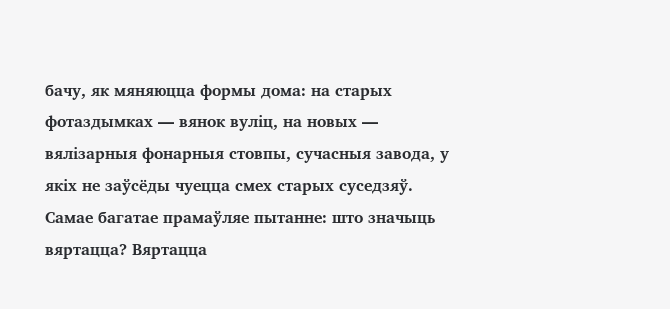бачу, як мяняюцца формы дома: на старых фотаздымках — вянок вуліц, на новых — вялізарныя фонарныя стовпы, сучасныя завода, у якіх не заўсёды чуецца смех старых суседзяў. Самае багатае прамаўляе пытанне: што значыць вяртацца? Вяртацца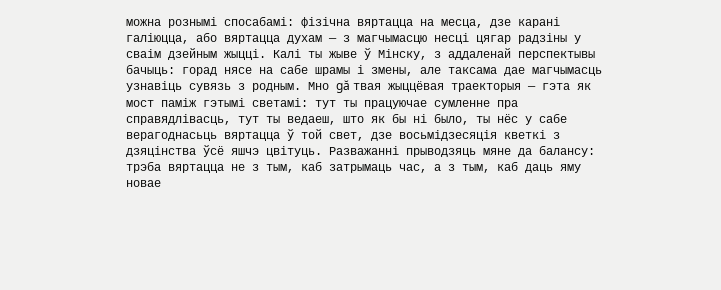можна рознымі спосабамі: фізічна вяртацца на месца, дзе карані галіюцца, або вяртацца духам — з магчымасцю несці цягар радзіны у сваім дзейным жыцці. Калі ты жыве ў Мінску, з аддаленай перспектывы бачыць: горад нясе на сабе шрамы і змены, але таксама дае магчымасць узнавіць сувязь з родным. Мно gă твая жыццёвая траекторыя — гэта як мост паміж гэтымі светамі: тут ты працуючае сумленне пра справядлівасць, тут ты ведаеш, што як бы ні было, ты нёс у сабе верагоднасьць вяртацца ў той свет, дзе восьмідзесяція кветкі з дзяцінства ўсё яшчэ цвітуць. Разважанні прыводзяць мяне да балансу: трэба вяртацца не з тым, каб затрымаць час, а з тым, каб даць яму новае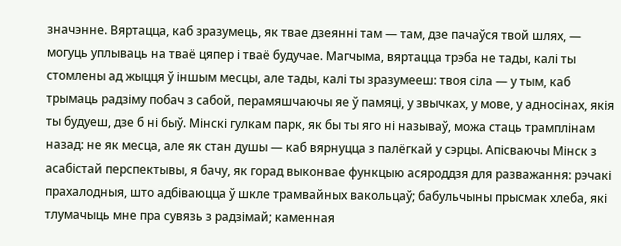значэнне. Вяртацца, каб зразумець, як твае дзеянні там — там, дзе пачаўся твой шлях, — могуць уплываць на тваё цяпер і тваё будучае. Магчыма, вяртацца трэба не тады, калі ты стомлены ад жыцця ў іншым месцы, але тады, калі ты зразумееш: твоя сіла — у тым, каб трымаць радзіму побач з сабой, перамяшчаючы яе ў памяці, у звычках, у мове, у адносінах, якія ты будуеш, дзе б ні быў. Мінскі гулкам парк, як бы ты яго ні называў, можа стаць трамплінам назад: не як месца, але як стан душы — каб вярнуцца з палёгкай у сэрцы. Апісваючы Мінск з асабістай перспектывы, я бачу, як горад выконвае функцыю асяроддзя для разважання: рэчакі прахалодныя, што адбіваюцца ў шкле трамвайных вакольцаў; бабульчыны прысмак хлеба, які тлумачыць мне пра сувязь з радзімай; каменная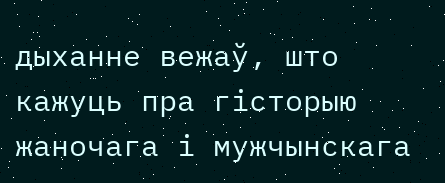дыханне вежаў, што кажуць пра гісторыю жаночага і мужчынскага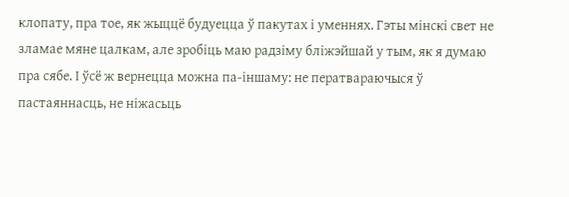клопату, пра тое, як жыццё будуецца ў пакутах і уменнях. Гэты мінскі свет не зламае мяне цалкам, але зробіць маю радзіму бліжэйшай у тым, як я думаю пра сябе. І ўсё ж вернецца можна па-іншаму: не ператвараючыся ў пастаяннасць, не ніжасьць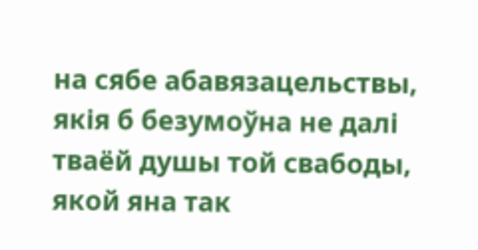на сябе абавязацельствы, якія б безумоўна не далі тваёй душы той свабоды, якой яна так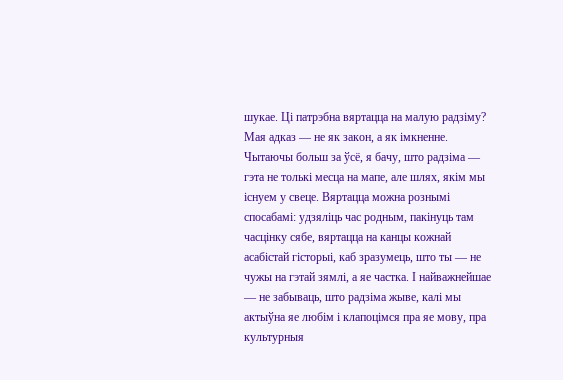шукае. Ці патрэбна вяртацца на малую радзіму? Мая адказ — не як закон, а як імкненне. Чытаючы больш за ўсё, я бачу, што радзіма — гэта не толькі месца на мапе, але шлях, якім мы існуем у свеце. Вяртацца можна рознымі спосабамі: удзяліць час родным, пакінуць там часцінку сябе, вяртацца на канцы кожнай асабістай гісторыі, каб зразумець, што ты — не чужы на гэтай зямлі, а яе частка. І найважнейшае — не забываць, што радзіма жыве, калі мы актыўна яе любім і клапоцімся пра яе мову, пра культурныя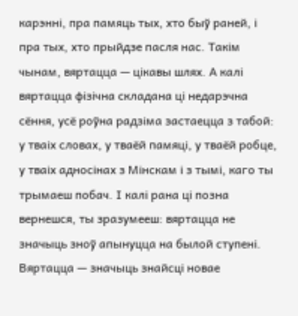карэнні, пра памяць тых, хто быў раней, і пра тых, хто прыйдзе пасля нас. Такім чынам, вяртацца — цікавы шлях. А калі вяртацца фізічна складана ці недарэчна сёння, усё роўна радзіма застаецца з табой: у тваіх словах, у тваёй памяці, у тваёй робце, у тваіх адносінах з Мінскам і з тымі, каго ты трымаеш побач. І калі рана ці позна вернешся, ты зразумееш: вяртацца не значыць зноў апынуцца на былой ступені. Вяртацца — значыць знайсці новае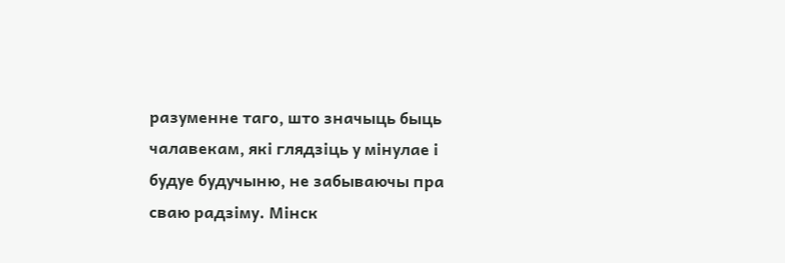разуменне таго, што значыць быць чалавекам, які глядзіць у мінулае і будуе будучыню, не забываючы пра сваю радзіму. Мінск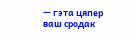— гэта цяпер ваш сродак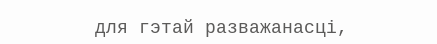для гэтай разважанасці,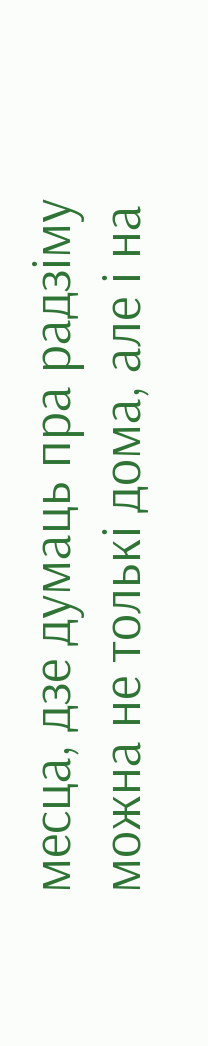месца, дзе думаць пра радзіму можна не толькі дома, але і на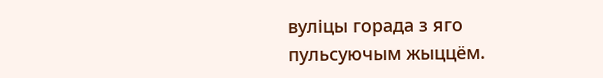вуліцы горада з яго пульсуючым жыццём.